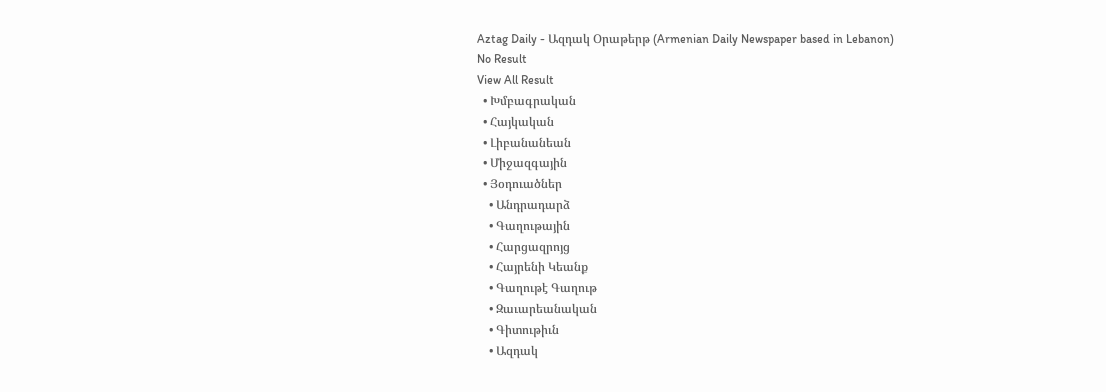Aztag Daily - Ազդակ Օրաթերթ (Armenian Daily Newspaper based in Lebanon)
No Result
View All Result
  • Խմբագրական
  • Հայկական
  • Լիբանանեան
  • Միջազգային
  • Յօդուածներ
    • Անդրադարձ
    • Գաղութային
    • Հարցազրոյց
    • Հայրենի Կեանք
    • Գաղութէ Գաղութ
    • Զաւարեանական
    • Գիտութիւն
    • Ազդակ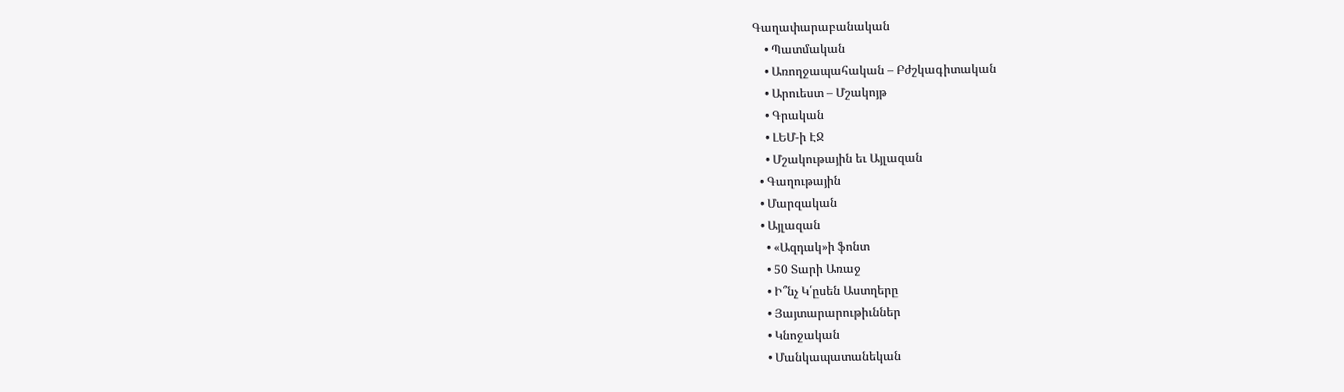Գաղափարաբանական
    • Պատմական
    • Առողջապահական – Բժշկագիտական
    • Արուեստ – Մշակոյթ
    • Գրական
    • ԼԵՄ-ի ԷՋ
    • Մշակութային եւ Այլազան
  • Գաղութային
  • Մարզական
  • Այլազան
    • «Ազդակ»ի ֆոնտ
    • 50 Տարի Առաջ
    • Ի՞նչ Կ՛ըսեն Աստղերը
    • Յայտարարութիւններ
    • Կնոջական
    • Մանկապատանեկան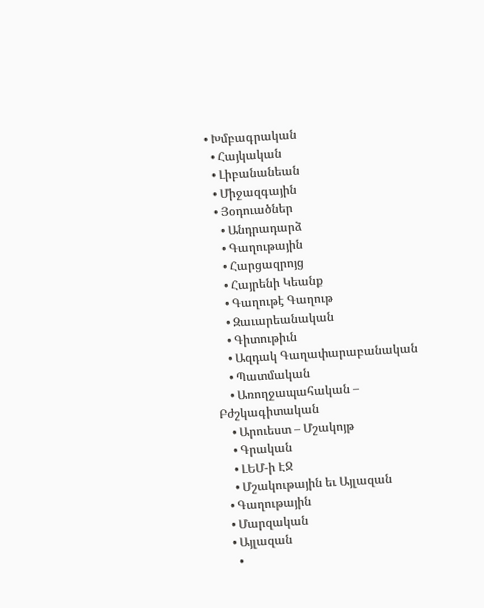• Խմբագրական
  • Հայկական
  • Լիբանանեան
  • Միջազգային
  • Յօդուածներ
    • Անդրադարձ
    • Գաղութային
    • Հարցազրոյց
    • Հայրենի Կեանք
    • Գաղութէ Գաղութ
    • Զաւարեանական
    • Գիտութիւն
    • Ազդակ Գաղափարաբանական
    • Պատմական
    • Առողջապահական – Բժշկագիտական
    • Արուեստ – Մշակոյթ
    • Գրական
    • ԼԵՄ-ի ԷՋ
    • Մշակութային եւ Այլազան
  • Գաղութային
  • Մարզական
  • Այլազան
    •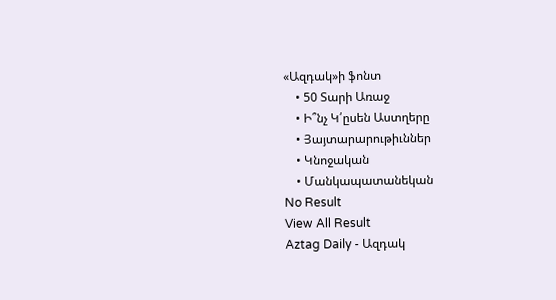«Ազդակ»ի ֆոնտ
    • 50 Տարի Առաջ
    • Ի՞նչ Կ՛ըսեն Աստղերը
    • Յայտարարութիւններ
    • Կնոջական
    • Մանկապատանեկան
No Result
View All Result
Aztag Daily - Ազդակ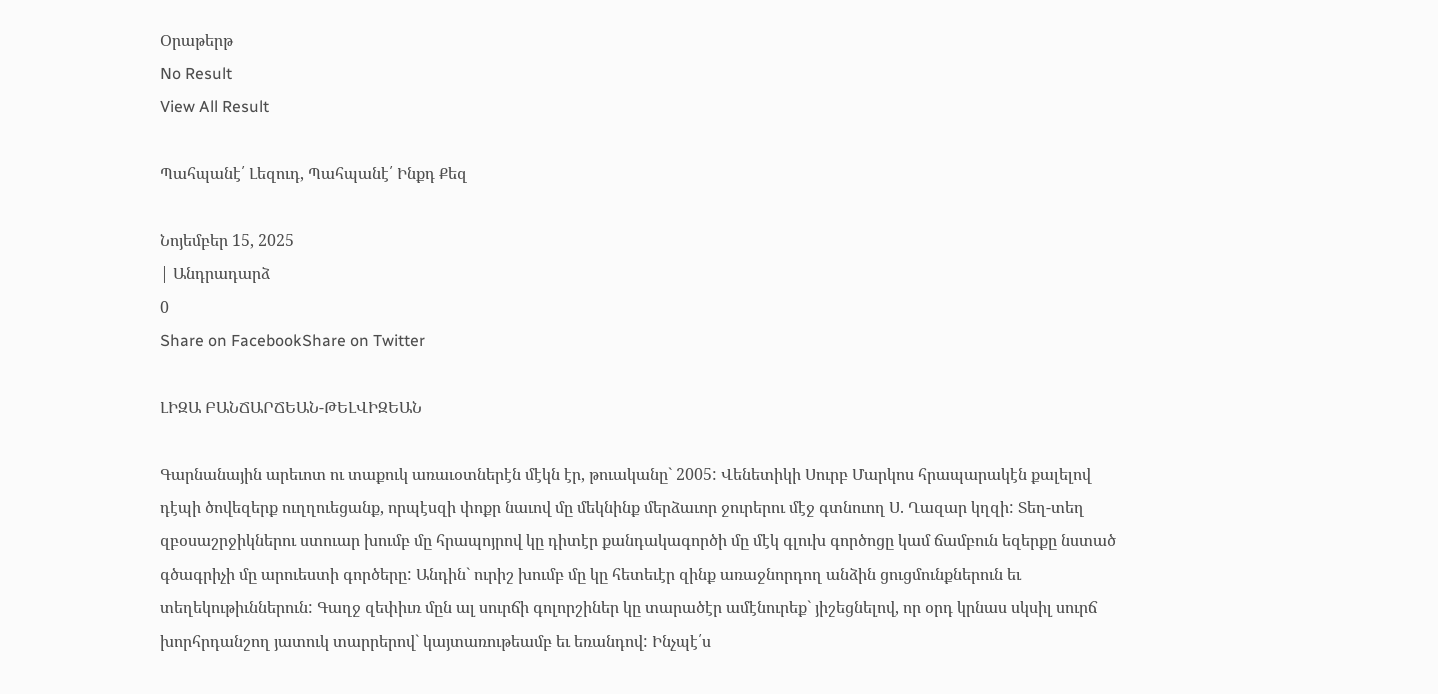Օրաթերթ
No Result
View All Result

Պահպանէ՛ Լեզուդ, Պահպանէ՛ Ինքդ Քեզ

Նոյեմբեր 15, 2025
| Անդրադարձ
0
Share on FacebookShare on Twitter

ԼԻԶԱ ԲԱՆՃԱՐՃԵԱՆ-ԹԵԼՎԻԶԵԱՆ

Գարնանային արեւոտ ու տաքուկ առաւօտներէն մէկն էր, թուականը` 2005: Վենետիկի Սուրբ Մարկոս հրապարակէն քալելով  դէպի ծովեզերք ուղղուեցանք, որպէսզի փոքր նաւով մը մեկնինք մերձաւոր ջուրերու մէջ գտնուող Ս. Ղազար կղզի: Տեղ-տեղ զբօսաշրջիկներու ստուար խումբ մը հրապոյրով կը դիտէր քանդակագործի մը մէկ գլուխ գործոցը կամ ճամբուն եզերքը նստած գծագրիչի մը արուեստի գործերը: Անդին` ուրիշ խումբ մը կը հետեւէր զինք առաջնորդող անձին ցուցմունքներուն եւ տեղեկութիւններուն: Գաղջ զեփիւռ մըն ալ սուրճի գոլորշիներ կը տարածէր ամէնուրեք` յիշեցնելով, որ օրդ կրնաս սկսիլ սուրճ խորհրդանշող յատուկ տարրերով` կայտառութեամբ եւ եռանդով: Ինչպէ՛ս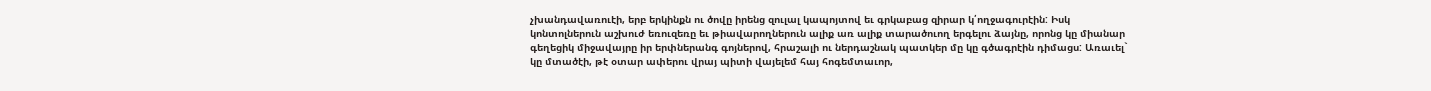չխանդավառուէի, երբ երկինքն ու ծովը իրենց զուլալ կապոյտով եւ գրկաբաց զիրար կ՛ողջագուրէին: Իսկ կոնտոլներուն աշխուժ եռուզեռը եւ թիավարողներուն ալիք առ ալիք տարածուող երգելու ձայնը, որոնց կը միանար գեղեցիկ միջավայրը իր երփներանգ գոյներով, հրաշալի ու ներդաշնակ պատկեր մը կը գծագրէին դիմացս: Առաւել` կը մտածէի, թէ օտար ափերու վրայ պիտի վայելեմ հայ հոգեմտաւոր,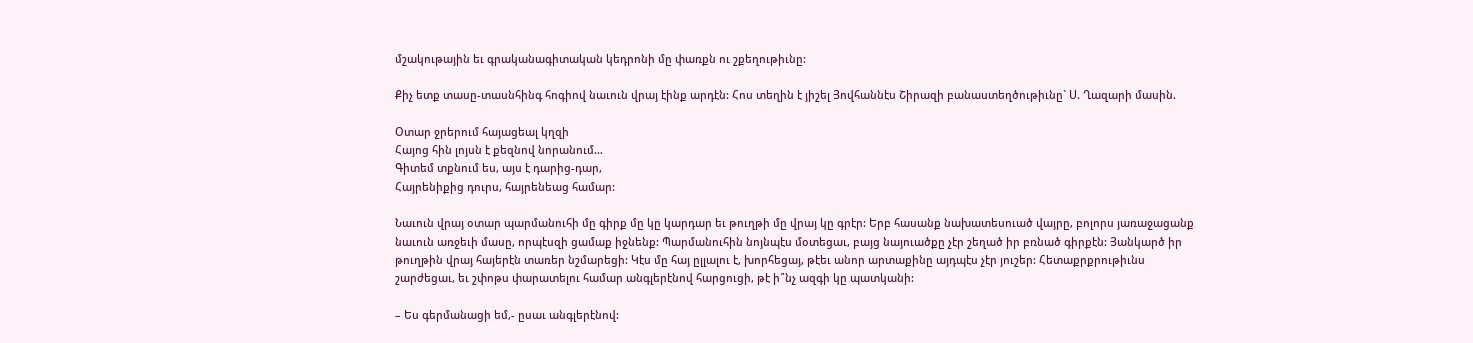մշակութային եւ գրականագիտական կեդրոնի մը փառքն ու շքեղութիւնը:

Քիչ ետք տասը-տասնհինգ հոգիով նաւուն վրայ էինք արդէն: Հոս տեղին է յիշել Յովհաննէս Շիրազի բանաստեղծութիւնը` Ս. Ղազարի մասին.

Օտար ջրերում հայացեալ կղզի
Հայոց հին լոյսն է քեզնով նորանում…
Գիտեմ տքնում ես, այս է դարից-դար,
Հայրենիքից դուրս, հայրենեաց համար:

Նաւուն վրայ օտար պարմանուհի մը գիրք մը կը կարդար եւ թուղթի մը վրայ կը գրէր: Երբ հասանք նախատեսուած վայրը, բոլորս յառաջացանք նաւուն առջեւի մասը, որպէսզի ցամաք իջնենք: Պարմանուհին նոյնպէս մօտեցաւ, բայց նայուածքը չէր շեղած իր բռնած գիրքէն: Յանկարծ իր թուղթին վրայ հայերէն տառեր նշմարեցի: Կէս մը հայ ըլլալու է, խորհեցայ, թէեւ անոր արտաքինը այդպէս չէր յուշեր: Հետաքրքրութիւնս շարժեցաւ, եւ շփոթս փարատելու համար անգլերէնով հարցուցի, թէ ի՞նչ ազգի կը պատկանի:

– Ես գերմանացի եմ,- ըսաւ անգլերէնով: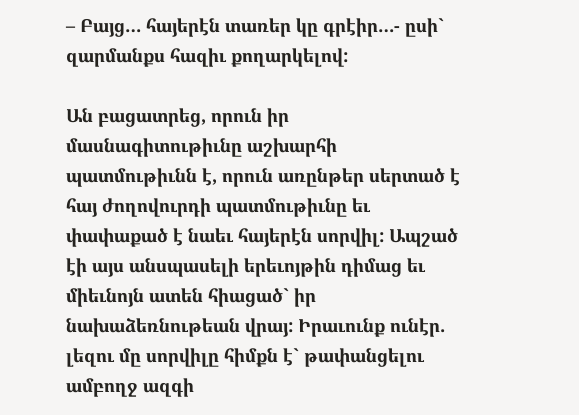– Բայց… հայերէն տառեր կը գրէիր…- ըսի` զարմանքս հազիւ քողարկելով:

Ան բացատրեց, որուն իր մասնագիտութիւնը աշխարհի պատմութիւնն է, որուն առընթեր սերտած է հայ ժողովուրդի պատմութիւնը եւ փափաքած է նաեւ հայերէն սորվիլ: Ապշած էի այս անսպասելի երեւոյթին դիմաց եւ միեւնոյն ատեն հիացած` իր նախաձեռնութեան վրայ: Իրաւունք ունէր. լեզու մը սորվիլը հիմքն է` թափանցելու ամբողջ ազգի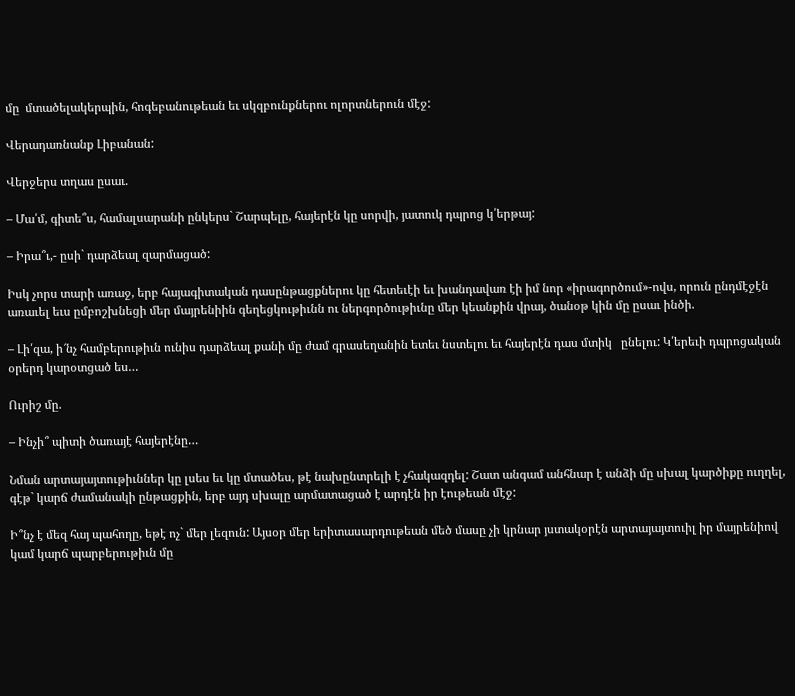մը  մտածելակերպին, հոգեբանութեան եւ սկզբունքներու ոլորտներուն մէջ:

Վերադառնանք Լիբանան:

Վերջերս տղաս ըսաւ.

– Մա՛մ, գիտե՞ս, համալսարանի ընկերս` Շարպելը, հայերէն կը սորվի, յատուկ դպրոց կ՛երթայ:

– Իրա՞ւ,- ըսի` դարձեալ զարմացած:

Իսկ չորս տարի առաջ, երբ հայագիտական դասընթացքներու կը հետեւէի եւ խանդավառ էի իմ նոր «իրագործում»-ովս, որուն ընդմէջէն առաւել եւս ըմբոշխնեցի մեր մայրենիին գեղեցկութիւնն ու ներգործութիւնը մեր կեանքին վրայ, ծանօթ կին մը ըսաւ ինծի.

– Լի՛զա, ի՜նչ համբերութիւն ունիս դարձեալ քանի մը ժամ գրասեղանին ետեւ նստելու եւ հայերէն դաս մտիկ   ընելու: Կ՛երեւի դպրոցական օրերդ կարօտցած ես…

Ուրիշ մը.

– Ինչի՞ պիտի ծառայէ հայերէնը…

Նման արտայայտութիւններ կը լսես եւ կը մտածես, թէ նախընտրելի է չհակազդել: Շատ անգամ անհնար է անձի մը սխալ կարծիքը ուղղել, գէթ` կարճ ժամանակի ընթացքին, երբ այդ սխալը արմատացած է արդէն իր էութեան մէջ:

Ի՞նչ է մեզ հայ պահողը, եթէ ոչ` մեր լեզուն: Այսօր մեր երիտասարդութեան մեծ մասը չի կրնար յստակօրէն արտայայտուիլ իր մայրենիով կամ կարճ պարբերութիւն մը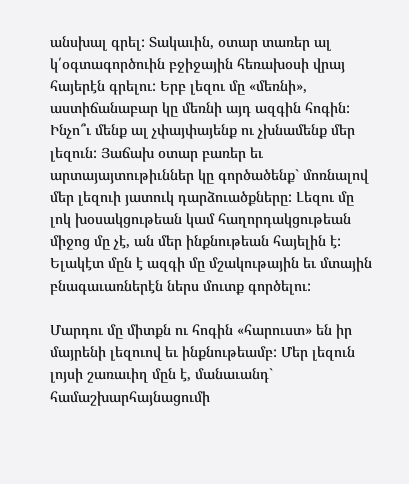անսխալ գրել: Տակաւին, օտար տառեր ալ կ՛օգտագործուին բջիջային հեռախօսի վրայ հայերէն գրելու: Երբ լեզու մը «մեռնի», աստիճանաբար կը մեռնի այդ ազգին հոգին: Ինչո՞ւ մենք ալ չփայփայենք ու չխնամենք մեր լեզուն: Յաճախ օտար բառեր եւ արտայայտութիւններ կը գործածենք` մոռնալով մեր լեզուի յատուկ դարձուածքները: Լեզու մը լոկ խօսակցութեան կամ հաղորդակցութեան միջոց մը չէ, ան մեր ինքնութեան հայելին է: Ելակէտ մըն է ազգի մը մշակութային եւ մտային բնագաւառներէն ներս մուտք գործելու:

Մարդու մը միտքն ու հոգին «հարուստ» են իր մայրենի լեզուով եւ ինքնութեամբ: Մեր լեզուն լոյսի շառաւիղ մըն է, մանաւանդ` համաշխարհայնացումի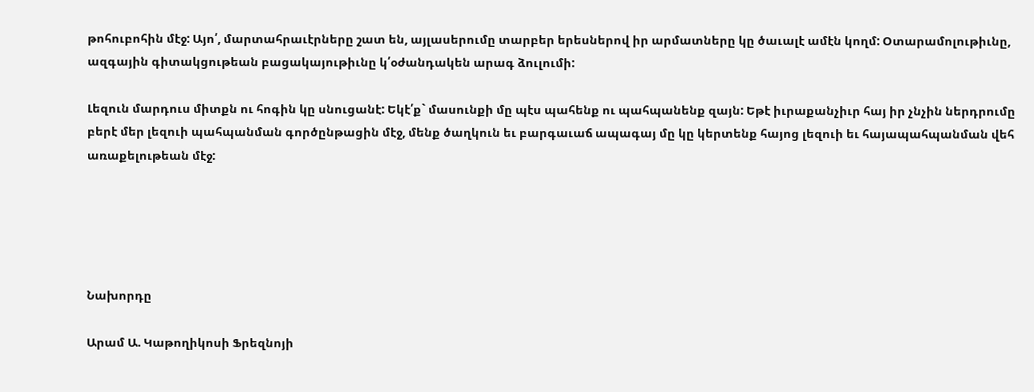թոհուբոհին մէջ: Այո՛, մարտահրաւէրները շատ են, այլասերումը տարբեր երեսներով իր արմատները կը ծաւալէ ամէն կողմ: Օտարամոլութիւնը, ազգային գիտակցութեան բացակայութիւնը կ՛օժանդակեն արագ ձուլումի:

Լեզուն մարդուս միտքն ու հոգին կը սնուցանէ: Եկէ՛ք` մասունքի մը պէս պահենք ու պահպանենք զայն: Եթէ իւրաքանչիւր հայ իր չնչին ներդրումը բերէ մեր լեզուի պահպանման գործընթացին մէջ, մենք ծաղկուն եւ բարգաւաճ ապագայ մը կը կերտենք հայոց լեզուի եւ հայապահպանման վեհ առաքելութեան մէջ:





Նախորդը

Արամ Ա. Կաթողիկոսի Ֆրեզնոյի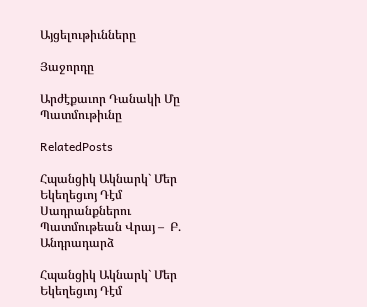Այցելութիւնները

Յաջորդը

Արժէքաւոր Դանակի Մը Պատմութիւնը

RelatedPosts

Հպանցիկ Ակնարկ` Մեր Եկեղեցւոյ Դէմ Սադրանքներու Պատմութեան Վրայ –  Բ.
Անդրադարձ

Հպանցիկ Ակնարկ` Մեր Եկեղեցւոյ Դէմ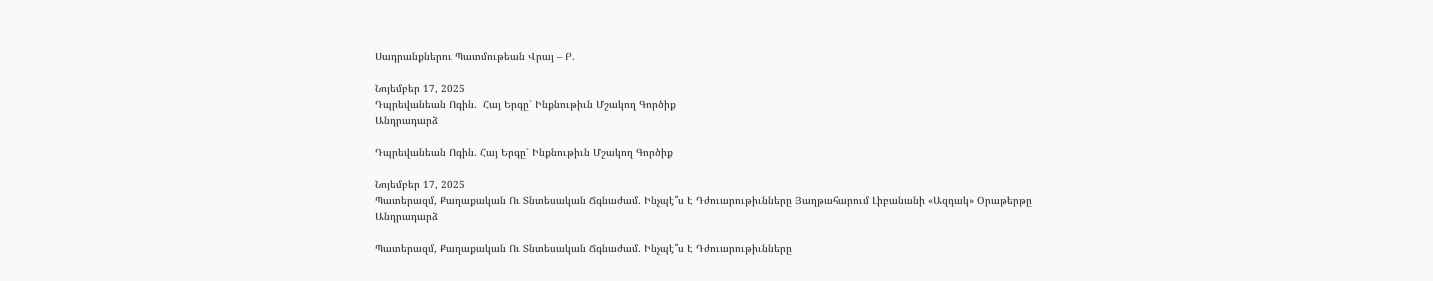Սադրանքներու Պատմութեան Վրայ – Բ.

Նոյեմբեր 17, 2025
Դպրեվանեան Ոգին.  Հայ Երգը` Ինքնութիւն Մշակող Գործիք
Անդրադարձ

Դպրեվանեան Ոգին. Հայ Երգը` Ինքնութիւն Մշակող Գործիք

Նոյեմբեր 17, 2025
Պատերազմ, Քաղաքական Ու Տնտեսական Ճգնաժամ. Ինչպէ՞ս Է Դժուարութիւնները Յաղթահարում Լիբանանի «Ազդակ» Օրաթերթը
Անդրադարձ

Պատերազմ, Քաղաքական Ու Տնտեսական Ճգնաժամ. Ինչպէ՞ս Է Դժուարութիւնները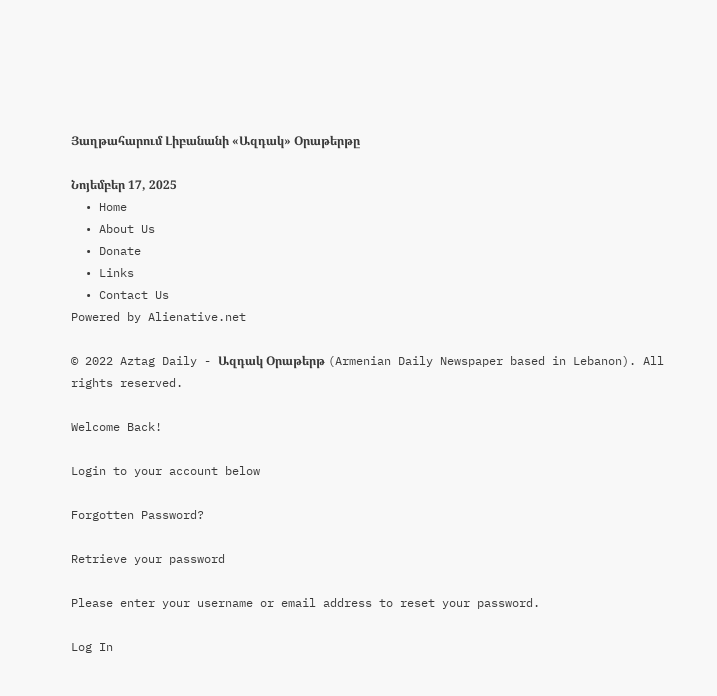Յաղթահարում Լիբանանի «Ազդակ» Օրաթերթը

Նոյեմբեր 17, 2025
  • Home
  • About Us
  • Donate
  • Links
  • Contact Us
Powered by Alienative.net

© 2022 Aztag Daily - Ազդակ Օրաթերթ (Armenian Daily Newspaper based in Lebanon). All rights reserved.

Welcome Back!

Login to your account below

Forgotten Password?

Retrieve your password

Please enter your username or email address to reset your password.

Log In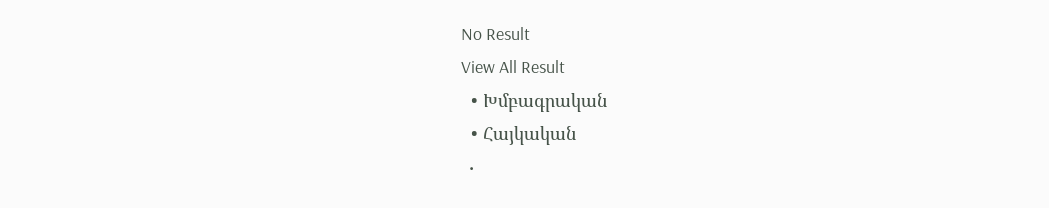No Result
View All Result
  • Խմբագրական
  • Հայկական
  •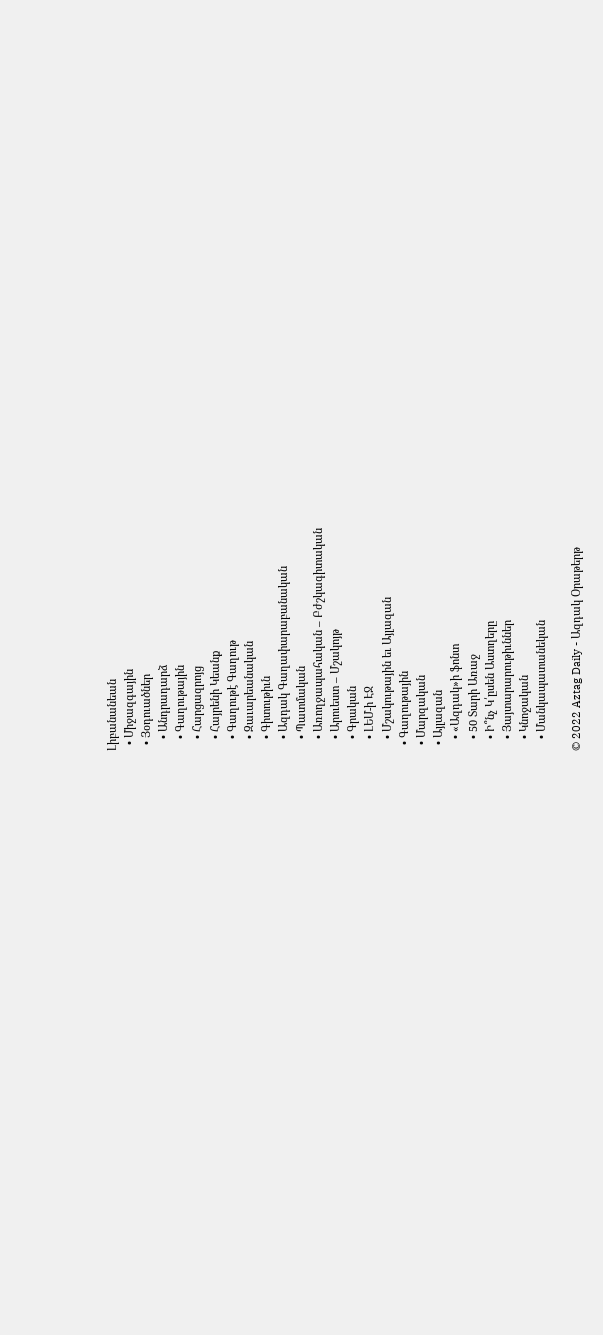Լիբանանեան
  • Միջազգային
  • Յօդուածներ
    • Անդրադարձ
    • Գաղութային
    • Հարցազրոյց
    • Հայրենի Կեանք
    • Գաղութէ Գաղութ
    • Զաւարեանական
    • Գիտութիւն
    • Ազդակ Գաղափարաբանական
    • Պատմական
    • Առողջապահական – Բժշկագիտական
    • Արուեստ – Մշակոյթ
    • Գրական
    • ԼԵՄ-ի ԷՋ
    • Մշակութային եւ Այլազան
  • Գաղութային
  • Մարզական
  • Այլազան
    • «Ազդակ»ի ֆոնտ
    • 50 Տարի Առաջ
    • Ի՞նչ Կ՛ըսեն Աստղերը
    • Յայտարարութիւններ
    • Կնոջական
    • Մանկապատանեկան

© 2022 Aztag Daily - Ազդակ Օրաթերթ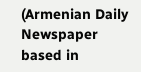(Armenian Daily Newspaper based in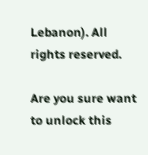Lebanon). All rights reserved.

Are you sure want to unlock this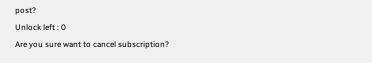post?
Unlock left : 0
Are you sure want to cancel subscription?